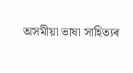অসমীয়া ভাষা সাহিত্যৰ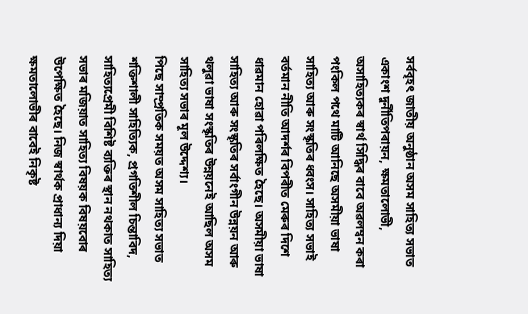সৰ্ববৃহৎ জাতীয় অনুষ্ঠান অসম সাহিত্য সভাত একাংশ দুৰ্নীতিপৰায়ন, ক্ষমতালোভী, অসাহিত্যকৰ স্বার্থ সিদ্ধিৰ বাবে অৱলম্বন কৰা পংকিল পথে মাটি আনিছে অসমীয়া ভাষা সাহিত্য আৰু সংস্কৃতিৰ ধ্বংস। সাহিত্য সভাই বৰ্তমান নীতি আদৰ্শৰ বিপৰীত মেৰুৰ দিশে ধাৱমান হোৱা পৰিলক্ষিত হৈছে। অসমীয়া ভাষা সাহিত্য আৰু সংস্কৃতিৰ সৰ্বাংগীন উন্নয়ন আৰু থলুৱা ভাষা সংস্কৃতিৰ উন্নয়নেই আছিল অসম সাহিত্য সভাৰ মূল উদ্দেশ্য।
পিছে সাম্প্ৰতিক সময়ত অসম সাহিত্য সভাত শক্তিশালী সাহিত্যিক, প্ৰগতিশীল চিন্তাবিদ, সাহিত্যপ্ৰেমী বিশিষ্ট ব্যক্তিৰ স্থান নথকাত সাহিত্য সভাৰ মজিয়াত সাহিত্য বিষয়ক বিষয়বোৰ উপেক্ষিত হৈছে। নিজ স্বাৰ্থক প্ৰাধান্য দিয়া ক্ষমতালোভীৰ বাবেই নিকৃষ্ট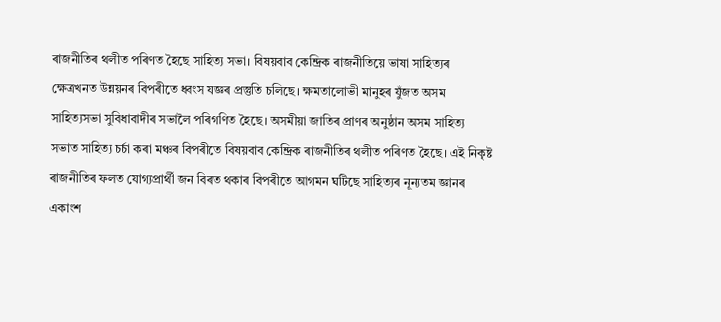ৰাজনীতিৰ থলীত পৰিণত হৈছে সাহিত্য সভা। বিষয়বাব কেন্দ্ৰিক ৰাজনীতিয়ে ভাষা সাহিত্যৰ ক্ষেত্ৰখনত উন্নয়নৰ বিপৰীতে ধ্বংস যজ্ঞৰ প্ৰস্তুতি চলিছে। ক্ষমতালোভী মানুহৰ যুঁজত অসম সাহিত্যসভা সুবিধাবাদীৰ সভালৈ পৰিগণিত হৈছে। অসমীয়া জাতিৰ প্রাণৰ অনুষ্ঠান অসম সাহিত্য সভাত সাহিত্য চর্চা কৰা মঞ্চৰ বিপৰীতে বিষয়বাব কেন্দ্ৰিক ৰাজনীতিৰ থলীত পৰিণত হৈছে। এই নিকৃষ্ট ৰাজনীতিৰ ফলত যোগ্যপ্ৰাৰ্থী জন বিৰত থকাৰ বিপৰীতে আগমন ঘটিছে সাহিত্যৰ নূন্যতম জ্ঞানৰ একাংশ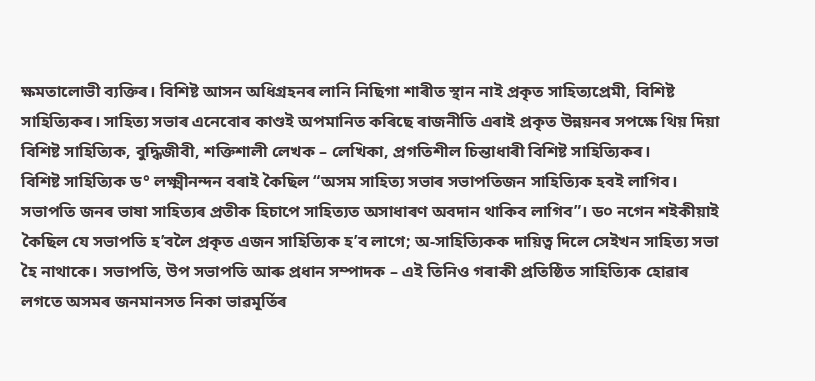ক্ষমতালোভী ব্যক্তিৰ। বিশিষ্ট আসন অধিগ্ৰহনৰ লানি নিছিগা শাৰীত স্থান নাই প্ৰকৃত সাহিত্যপ্ৰেমী, বিশিষ্ট সাহিত্যিকৰ। সাহিত্য সভাৰ এনেবোৰ কাণ্ডই অপমানিত কৰিছে ৰাজনীতি এৰাই প্ৰকৃত উন্নয়নৰ সপক্ষে থিয় দিয়া বিশিষ্ট সাহিত্যিক, বুদ্ধিজীবী, শক্তিশালী লেখক – লেখিকা, প্ৰগতিশীল চিন্তাধাৰী বিশিষ্ট সাহিত্যিকৰ।
বিশিষ্ট সাহিত্যিক ড° লক্ষ্মীনন্দন বৰাই কৈছিল “অসম সাহিত্য সভাৰ সভাপতিজন সাহিত্যিক হবই লাগিব। সভাপতি জনৰ ভাষা সাহিত্যৰ প্ৰতীক হিচাপে সাহিত্যত অসাধাৰণ অবদান থাকিব লাগিব”। ড০ নগেন শইকীয়াই কৈছিল যে সভাপতি হ’বলৈ প্রকৃত এজন সাহিত্যিক হ’ব লাগে; অ-সাহিত্যিকক দায়িত্ব দিলে সেইখন সাহিত্য সভা হৈ নাথাকে। সভাপতি, উপ সভাপতি আৰু প্ৰধান সম্পাদক – এই তিনিও গৰাকী প্ৰতিষ্ঠিত সাহিত্যিক হোৱাৰ লগতে অসমৰ জনমানসত নিকা ভাৱমূৰ্তিৰ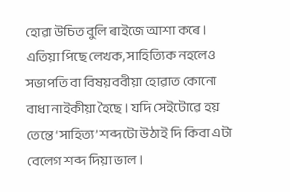হোৱা উচিত বুলি ৰাইজে আশা কৰে। এতিয়া পিছে লেখক, সাহিত্যিক নহলেও সভাপতি বা বিষয়ববীয়া হোৱাত কোনো বাধা নাইকীয়া হৈছে। যদি সেইটোৱে হয় তেন্তে ‘সাহিত্য’ শব্দটো উঠাই দি কিবা এটা বেলেগ শব্দ দিয়া ভাল।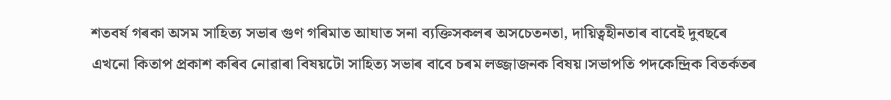শতবর্ষ গৰকা অসম সাহিত্য সভাৰ গুণ গৰিমাত আঘাত সনা ব্যক্তিসকলৰ অসচেতনতা, দায়িত্বহীনতাৰ বাবেই দুবছৰে এখনো কিতাপ প্ৰকাশ কৰিব নোৱাৰা বিষয়টো সাহিত্য সভাৰ বাবে চৰম লজ্জাজনক বিষয়।সভাপতি পদকেন্দ্রিক বিতর্কতৰ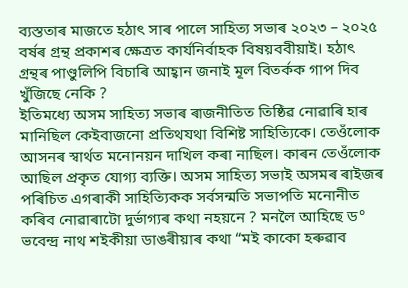ব্যস্ততাৰ মাজতে হঠাৎ সাৰ পালে সাহিত্য সভাৰ ২০২৩ – ২০২৫ বৰ্ষৰ গ্ৰন্থ প্রকাশৰ ক্ষেত্ৰত কাৰ্যনিৰ্বাহক বিষয়ববীয়াই। হঠাৎ গ্রন্থৰ পাণ্ডুলিপি বিচাৰি আহ্বান জনাই মূল বিতৰ্কক গাপ দিব খুঁজিছে নেকি ?
ইতিমধ্যে অসম সাহিত্য সভাৰ ৰাজনীতিত তিষ্ঠিৱ নোৱাৰি হাৰ মানিছিল কেইবাজনো প্ৰতিথযথা বিশিষ্ট সাহিত্যিকে। তেওঁলোক আসনৰ স্বাৰ্থত মনোনয়ন দাখিল কৰা নাছিল। কাৰন তেওঁলোক আছিল প্ৰকৃত যোগ্য ব্যক্তি। অসম সাহিত্য সভাই অসমৰ ৰাইজৰ পৰিচিত এগৰাকী সাহিত্যিকক সৰ্বসন্মতি সভাপতি মনোনীত কৰিব নোৱাৰাটো দুৰ্ভাগ্যৰ কথা নহয়নে ? মনলৈ আহিছে ড° ভবেন্দ্ৰ নাথ শইকীয়া ডাঙৰীয়াৰ কথা “মই কাকো হৰুৱাব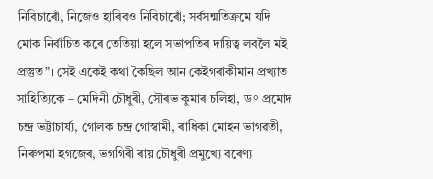নিবিচাৰোঁ, নিজেও হাৰিবও নিবিচাৰোঁ; সৰ্বসন্মতিক্ৰমে যদি মোক নিৰ্বাচিত কৰে তেতিয়া হলে সভাপতিৰ দায়িত্ব লবলৈ মই প্ৰস্তুত”। সেই একেই কথা কৈছিল আন কেইগৰাকীমান প্ৰখ্যাত সাহিত্যিকে – মেদিনী চৌধুৰী, সৌৰভ কুমাৰ চলিহা, ড° প্ৰমোদ চন্দ্ৰ ভট্টাচাৰ্য্য, গোলক চন্দ্ৰ গোস্বামী, ৰাধিকা মোহন ভাগৱতী, নিৰুপমা হগজেৰ, ভগগিৰী ৰায় চৌধুৰী প্ৰমুখ্যে বৰেণ্য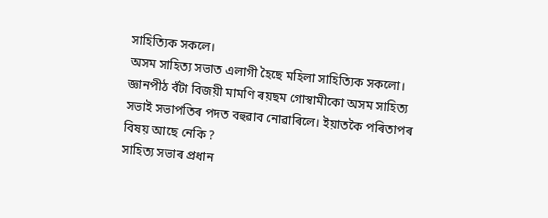সাহিত্যিক সকলে।
অসম সাহিত্য সভাত এলাগী হৈছে মহিলা সাহিত্যিক সকলো। জ্ঞানপীঠ বঁটা বিজয়ী মামণি ৰয়ছম গোস্বামীকো অসম সাহিত্য সভাই সভাপতিৰ পদত বহুৱাব নোৱাৰিলে। ইয়াতকৈ পৰিতাপৰ বিষয় আছে নেকি ?
সাহিত্য সভাৰ প্ৰধান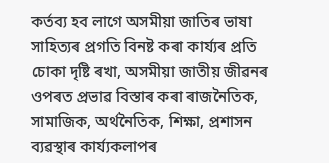কৰ্তব্য হব লাগে অসমীয়া জাতিৰ ভাষা সাহিত্যৰ প্ৰগতি বিনষ্ট কৰা কাৰ্য্যৰ প্ৰতি চোকা দৃষ্টি ৰখা, অসমীয়া জাতীয় জীৱনৰ ওপৰত প্ৰভাৱ বিস্তাৰ কৰা ৰাজনৈতিক, সামাজিক, অৰ্থনৈতিক, শিক্ষা, প্ৰশাসন ব্যৱস্থাৰ কাৰ্য্যকলাপৰ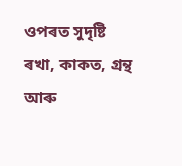ওপৰত সুদৃষ্টি ৰখা, কাকত, গ্ৰন্থ আৰু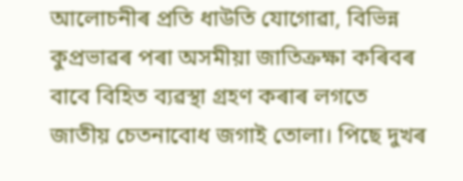আলোচনীৰ প্ৰতি ধাউতি যোগোৱা, বিভিন্ন কুপ্ৰভাৱৰ পৰা অসমীয়া জাতিক্ৰক্ষা কৰিবৰ বাবে বিহিত ব্যৱস্থা গ্ৰহণ কৰাৰ লগতে জাতীয় চেতনাবোধ জগাই তোলা। পিছে দুখৰ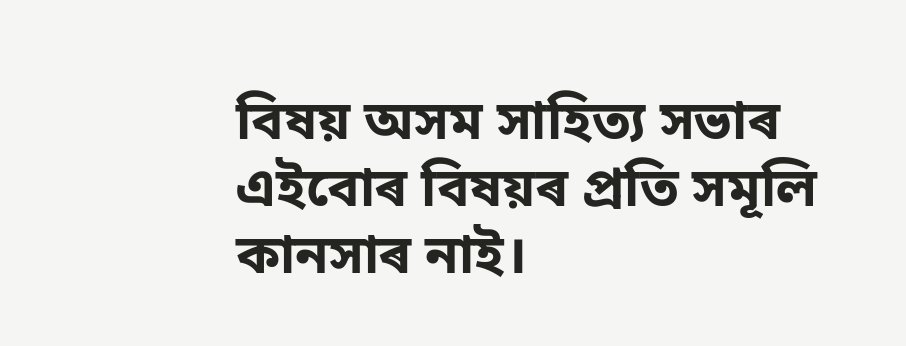বিষয় অসম সাহিত্য সভাৰ এইবোৰ বিষয়ৰ প্ৰতি সমূলি কানসাৰ নাই।